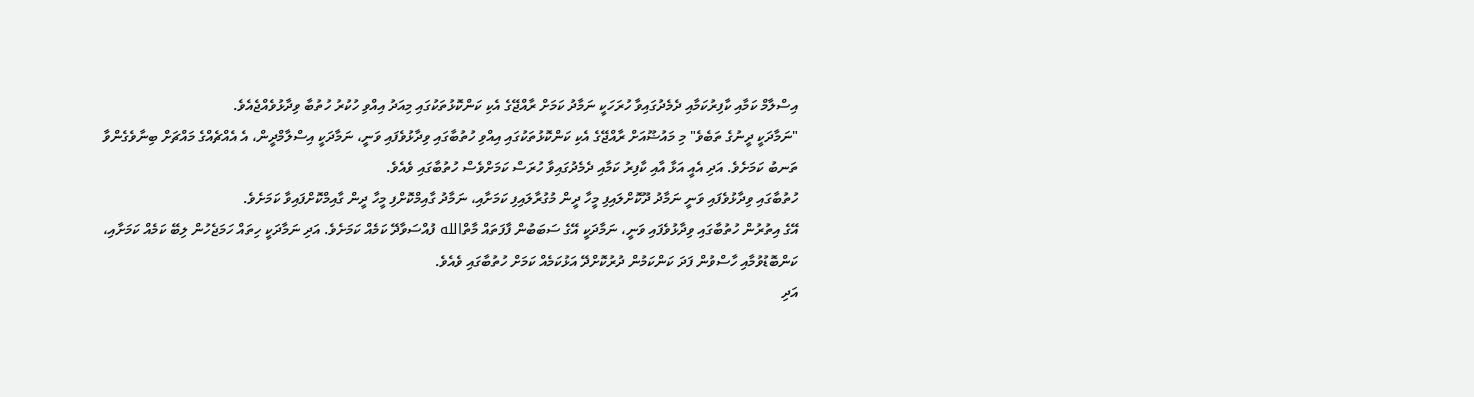އިސްލާމް ކަމާއި ކާފިރުކަމާއި ދެމެދުގައިވާ ހުރަހަކީ ނަމާދު ކަމަށް ރާއްޖޭގެ އެކި ކަންކޮޅުތަކުގައި މިއަދު އިއްވި ހުކުރު ހުތުބާ ވިދާޅުވެއްޖެއެވެ.
"ނަމާދަކީ ދީނުގެ ތަބެވެ" މި މައުޟޫއަށް ރާއްޖޭގެ އެކި ކަންކޮޅުތަކުގައި އިއްވި ހުތުބާގައި ވިދާޅުވެފައި ވަނީ، ނަމާދަކީ އިސްލާމްދީން، އެ އެއްޗެއްގެ މައްޗަށް ބިނާވެގެންވާ ތަނބު ކަމަށެވެ. އަދި އެއީ އަޅާ އާއި ކާފިރު ކަމާއި ދެމެދުގައިވާ ހުރަސް ކަމަށްވެސް ހުތުބާގައި ވެއެވެ.
ހުތުބާގައި ވިދާޅުވެފައި ވަނީ ނަމާދު ދޫކޮށްލައިފި މީހާ ދީން މުގުރާލައިފި ކަމަށާއި، ނަމާދު ގާއިމްކޮށްފި މީހާ ދީން ގާއިމްކޮށްފައިވާ ކަމަށެވެ.
އޭގެ އިތުރުން ހުތުބާގައި ވިދާޅުވެފައި ވަނީ، ނަމާދަކީ އޭގެ ސަބަބުން ފާފަތައް މާތްالله ފުއްސަވާދޭ ކަމެއް ކަމަށެވެ. އަދި ނަމާދަކީ ހިތައް ހަމަޖެހުން ލިބޭ ކަމެއް ކަމަށާއި، ކަންބޮޑުވުމާއި ހާސްވުން ފަދަ ކަންކަމުން ދުރުކޮށްދޭ އަޅުކަމެއް ކަމަށް ހުތުބާގައި ވެއެވެ.
އަދި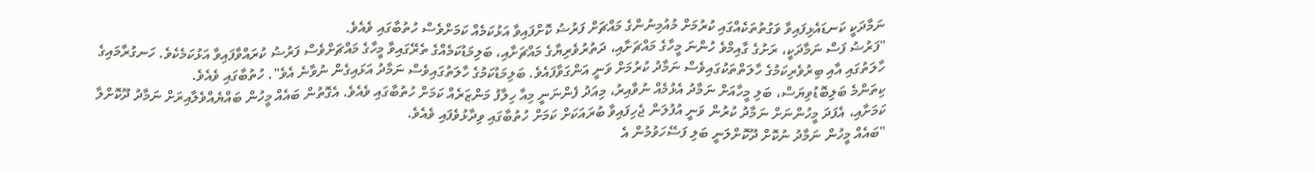ނަމާދަކީ ކަނޑައެޅިފައިވާ ވަގުތުތަކެއްގައި ކުރުމަށް މުއުމިނުންގެ މައްޗަށް ފަރުޟު ކޮށްފައިވާ އަޅުކަމެއް ކަމަށްވެސް ހުތުބާގައި ވެއެވެ.
"ފަރުޟު ފަސް ނަމާދަކީ، ރަށުގެ ގާއިމްވެ ހުންނަ މީހާގެ މައްޗަށާއި، ދަތުރުވެރިޔާގެ މައްޗަށާއި، ބަލިމަޑުކަމެއްގެ ތެރޭގައިވާ މީހާގެ މައްޗަށްވެސް ފަރުޟު ކުރައްވާފައިވާ އަޅުކަމެކެވެ. ހަނގުރާމައިގެ ހާލަތުގައި އާއި ބިރުވެރިކަމުގެ ހާލަތްތަކުގައިވެސް ނަމާދު ކުރުމަށް ވަނީ އަންގަވާފައެވެ. ބަލިމަޑުކަމުގެ ހާލަތުގައިވެސް ނަމާދު އަޅައިގެން ނުވާނެ އެވެ". ހުތުބާގައި ވެއެވެ.
ކިތަންމެ ބަލިބޮޑުވިޔަސް، ބަލި މީހާއަށް ނަމާދު އެޅުމެއް ނުވާއިރު، މިއަދު ފެންނަނީ މިއާ ހިލާފު މަންޒަރެއް ކަމަށް ހުތުބާގައި ވެއެވެ. އެގޮތުން ބައެއް މީހުން ބައްޔެއްވެލާއިރަށް ނަމާދު ދޫކޮށްލާ ކަމަށާއި، އެފަދަ މީހުންނަށް ނަމާދު ކުރުން ވަނީ އުފުލަން ޖެހިފައިވާ ބުރައަކަށް ކަމަށް ހުތުބާގައި ވިދާޅުވެފައި ވެއެވެ.
"ބައެއް މީހުން ނަމާދު ނުކޮށް ދޫކޮށްލަނީ ބަލި ފަސޭހަވުމުން އެ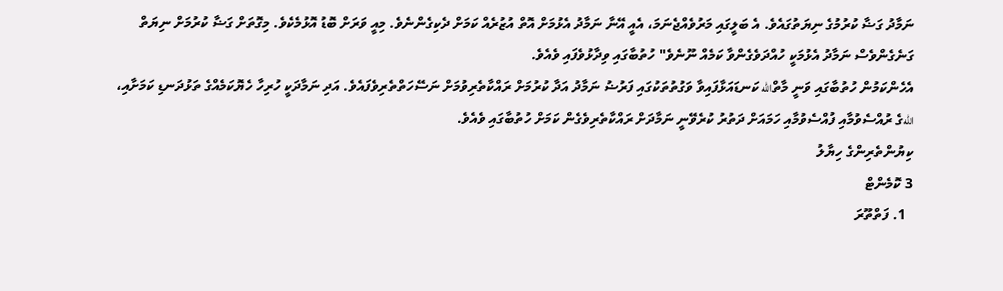ނަމާދު ގަޟާ ކުރުމުގެ ނިޔަތުގައެވެ. އެ ބަލީގައި މަރުވެއްޖެނަމަ، އެއީ އޭނާ ނަމާދު އެޅުމަށް އޮތް އުޒުރެއް ކަމަށް ދެކިގެންނެވެ. މިއީ ވަރަށް ބޮޑު އޮޅުމެކެވެ. މިގޮތަށް ގަޟާ ކުރުމަށް ނިޔަތް ގަނެގެންވެސް ނަމާދު އެޅުމަކީ ހުއްދަވެގެންވާ ކަމެއް ނޫނެވެ" ހުތުބާގައި ވިދާޅުވެފައި ވެއެވެ.
އެހެންކަމުން ހުތުބާގައި ވަނީ މާތްالله ކަނޑައަޅާފައިވާ ވަގުތުތަކުގައި ފަރުޟު ނަމާދު އަދާ ކުރުމަށް ރައްކާތެރިވުމަށް ނަސޭހަތްތެރިވެފައެވެ. އަދި ނަމާދަކީ ހުރިހާ ހެޔޮކަމެއްގެ ތަޅުދަނޑި ކަމަށާއި، اللهގެ ރުއްސެވުމާއި ފުއްސެވުމާއި ހަމައަށް ދަތުރު ކުރެވޭނީ ނަމާދަށް ރައްކާތެރިވެގެން ކަމަށް ހުތުބާގައި ވެއެވެ.
ކިޔުންތެރިންގެ ހިޔާލު
3 ކޮމެންޓް
  1. ފަތްތޫރަ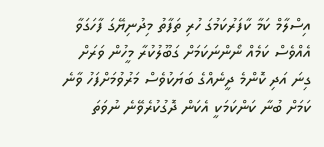އިސްލާމް ކަމާ ކާފަރުކަމުގަ ހުރި ތަފާތު މިދުނިޔޭގަ ފާހަގަވާ އެއްވެސް ކަމެއް ނޯންނަކަމަށް ގަބޫލުކުރާ މީހުން ވަރަށް ގިނަ އަދި ކޮންމެ ދީނެއްގެ ބަޔަކުވެސް މަރުވުމަށްފަހު ވާނެ ކަމަށް ބުނާ ކަންކަމަކީ އެކަން ދޮގުކުރެވޭނެ ނުވަތަ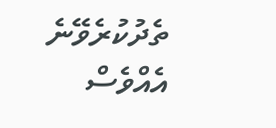ތެދުކުރެވޭނެ އެއްވެސް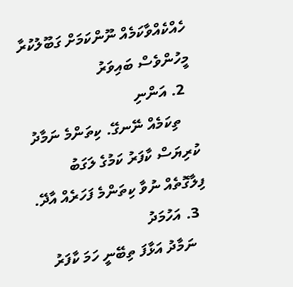ހެއްކެއްވާކަމެއް ނޫންކަމަށް ގަބޫލުކުރާ މީހުންވެސް ބައިވަރު
  2. އަންނި
    ތިކަމެއް ނޭނގޭ. ކިތަންމެ ނަމާދު ކުރިޔަސް ކާފަރު ކަމުގެ ލަގަބު ފިލާގޮތެއް ނުވާ ކިތަންމެ ފަހަރެއް އާދޭ.
  3. އަހުމަދު
    ނަމާދު އަޅާފަ ތިބޭނީ ހަމަ ކާފަރު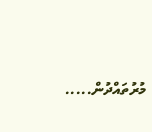މުރުތައްދުން.....